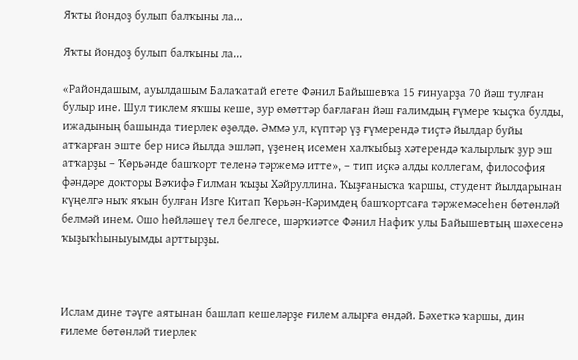Яҡты йондоҙ булып балҡыны ла...

Яҡты йондоҙ булып балҡыны ла...

«Райондашым, ауылдашым Балаҡатай егете Фәнил Байышевҡа 15 ғинуарҙа 70 йәш тулған булыр ине. Шул тиклем яҡшы кеше, зур өмөттәр бағлаған йәш ғалимдың ғүмере ҡыҫҡа булды, ижадының башында тиерлек өҙөлдө. Әммә ул, күптәр үҙ ғүмерендә тиҫтә йылдар буйы атҡарған эште бер нисә йылда эшләп, үҙенең исемен халҡыбыҙ хәтерендә ҡалырлыҡ ҙур эш атҡарҙы – Ҡөрьәнде башҡорт теленә тәржемә итте», – тип иҫкә алды коллегам, философия фәндәре докторы Вәҡифә Ғилман ҡыҙы Хәйруллина. Ҡыҙғанысҡа ҡаршы, студент йылдарынан күңелгә ныҡ яҡын булған Изге Китап Ҡөрьән-Кәримдең башҡортсаға тәржемәсеһен бөтөнләй белмәй инем. Ошо һөйләшеү тел белгесе, шәрҡиәтсе Фәнил Нафиҡ улы Байышевтың шәхесенә ҡыҙыҡһыныуымды арттырҙы.



Ислам дине тәүге аятынан башлап кешеләрҙе ғилем алырға өндәй. Бәхеткә ҡаршы, дин ғилеме бөтөнләй тиерлек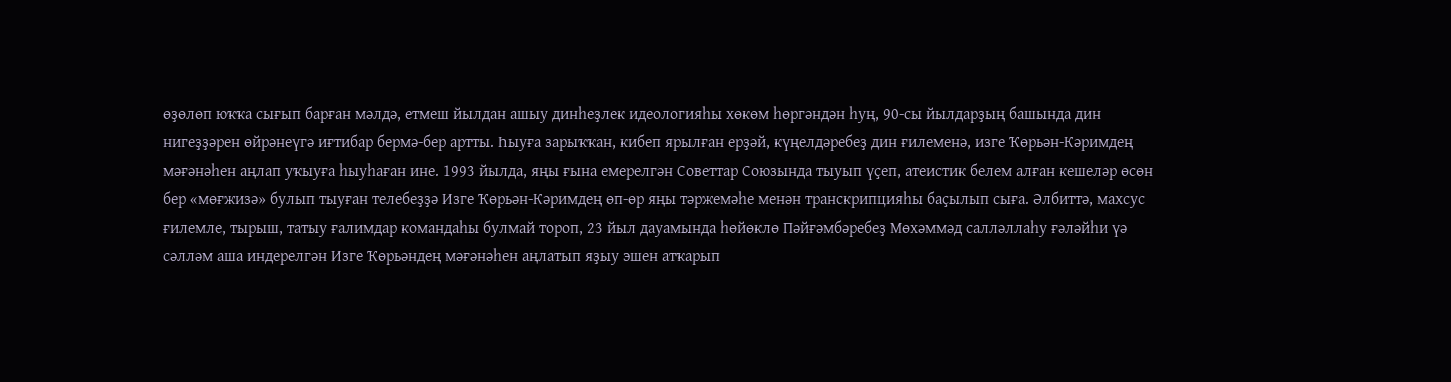өҙөлөп юҡҡа сығып барған мәлдә, етмеш йылдан ашыу динһеҙлек идеологияһы хөкөм һөргәндән һуң, 90-сы йылдарҙың башында дин нигеҙҙәрен өйрәнеүгә иғтибар бермә-бер артты. Һыуға зарыҡҡан, кибеп ярылған ерҙәй, күңелдәребеҙ дин ғилеменә, изге Ҡөрьән-Кәримдең мәғәнәһен аңлап уҡыуға һыуһаған ине. 1993 йылда, яңы ғына емерелгән Советтар Союзында тыуып үҫеп, атеистик белем алған кешеләр өсөн бер «мөғжизә» булып тыуған телебеҙҙә Изге Ҡөрьән-Кәримдең өп-өр яңы тәржемәһе менән транскрипцияһы баҫылып сыға. Әлбиттә, махсус ғилемле, тырыш, татыу ғалимдар командаһы булмай тороп, 23 йыл дауамында һөйөклө Пәйғәмбәребеҙ Мөхәммәд салләллаһу ғәләйһи үә сәлләм аша индерелгән Изге Ҡөрьәндең мәғәнәһен аңлатып яҙыу эшен атҡарып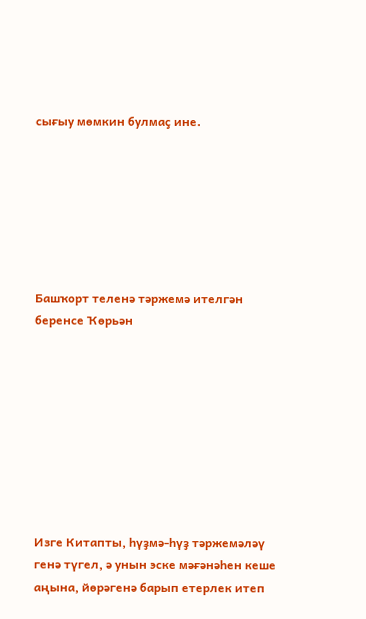сығыу мөмкин булмаҫ ине.







Башҡорт теленә тәржемә ителгән беренсе Ҡөрьән









Изге Китапты, һүҙмә-һүҙ тәржемәләү генә түгел, ә унын эске мәғәнәһен кеше аңына, йөрәгенә барып етерлек итеп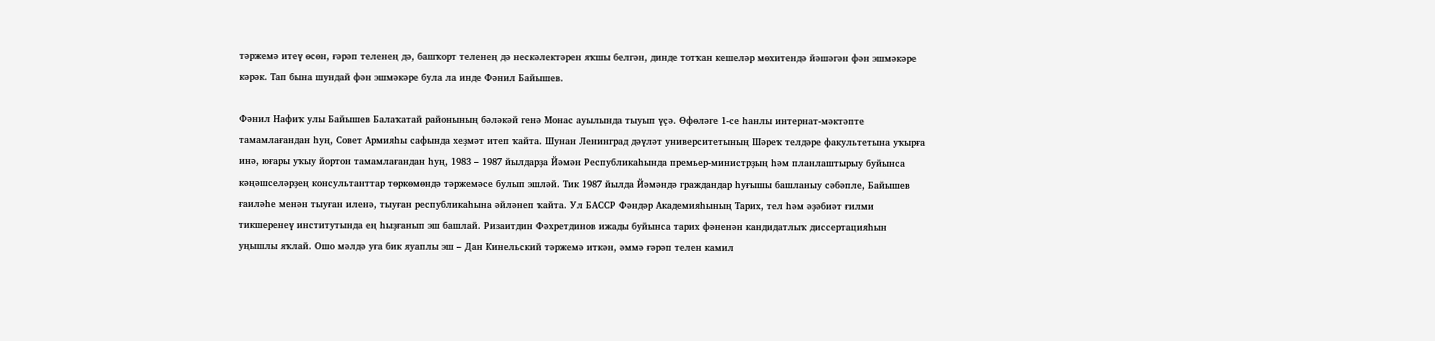тәржемә итеү өсөн, ғәрәп теленең дә, башҡорт теленең дә нескәлектәрен яҡшы белгән, динде тотҡан кешеләр мөхитендә йәшәгән фән эшмәкәре кәрәк. Тап бына шундай фән эшмәкәре була ла инде Фәнил Байышев.

Фәнил Нафиҡ улы Байышев Балаҡатай районының бәләкәй генә Монас ауылында тыуып үҫә. Өфөләге 1-се һанлы интернат-мәктәпте тамамлағандан һуң, Совет Армияһы сафында хеҙмәт итеп ҡайта. Шунан Ленинград дәүләт университетының Шәреҡ телдәре факультетына уҡырға инә, юғары уҡыу йортон тамамлағандан һуң, 1983 – 1987 йылдарҙа Йәмән Республикаһында премьер-министрҙың һәм планлаштырыу буйынса кәңәшселәрҙең консультанттар төркөмөндә тәржемәсе булып эшләй. Тик 1987 йылда Йәмәндә граждандар һуғышы башланыу сәбәпле, Байышев ғаиләһе менән тыуған иленә, тыуған республикаһына әйләнеп ҡайта. Ул БАССР Фәндәр Академияһының Тарих, тел һәм әҙәбиәт ғилми тикшеренеү институтында ең һыҙғанып эш башлай. Ризаитдин Фәхретдинов ижады буйынса тарих фәненән кандидатлыҡ диссертацияһын уңышлы яҡлай. Ошо мәлдә уға бик яуаплы эш – Дан Кинельский тәржемә иткән, әммә ғәрәп телен камил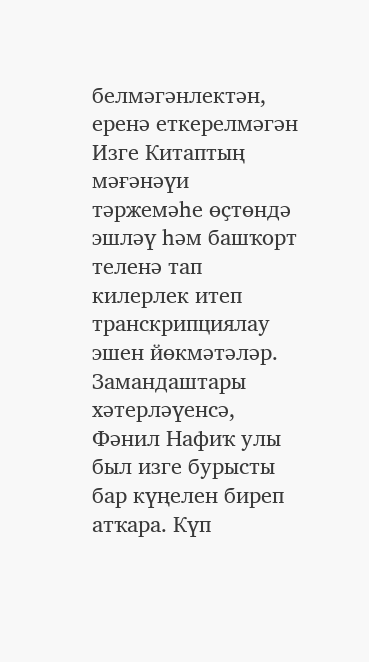белмәгәнлектән, еренә еткерелмәгән Изге Китаптың мәғәнәүи тәржемәһе өҫтөндә эшләү һәм башҡорт теленә тап килерлек итеп транскрипциялау эшен йөкмәтәләр. Замандаштары хәтерләүенсә, Фәнил Нафиҡ улы был изге бурысты бар күңелен биреп атҡара. Күп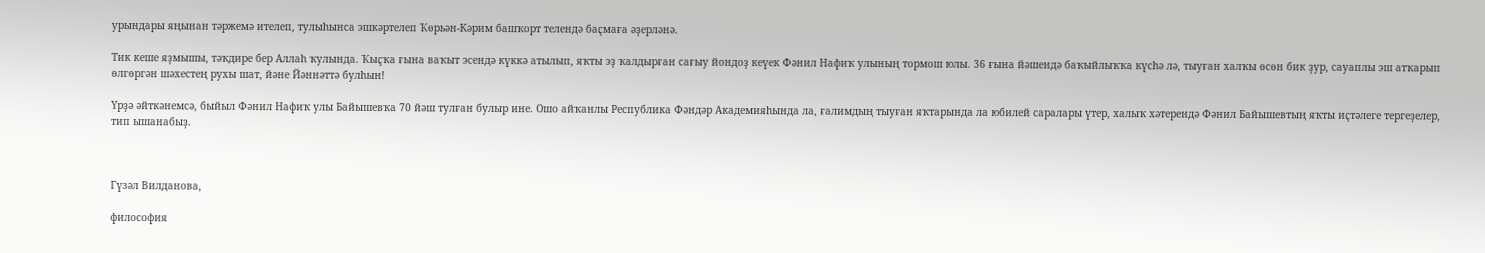урындары яңынан тәржемә ителеп, тулыһынса эшкәртелеп Ҡөрьән-Кәрим башҡорт телендә баҫмаға әҙерләнә.

Тик кеше яҙмышы, тәҡдире бер Аллаһ ҡулында. Ҡыҫҡа ғына ваҡыт эсендә күккә атылып, яҡты эҙ ҡалдырған сағыу йондоҙ кеүек Фәнил Нафиҡ улының тормош юлы. 36 ғына йәшендә баҡыйлыҡҡа күсһә лә, тыуған халҡы өсөн бик ҙур, сауаплы эш атҡарып өлгөргән шәхестең рухы шат, йәне Йәннәттә булһын!

Үрҙә әйткәнемсә, быйыл Фәнил Нафиҡ улы Байышевҡа 70 йәш тулған булыр ине. Ошо айҡанлы Республика Фәндәр Академияһында ла, ғалимдың тыуған яҡтарында ла юбилей саралары үтер, халыҡ хәтерендә Фәнил Байышевтың яҡты иҫтәлеге тергеҙелер, тип ышанабыҙ.



Гүзәл Вилданова,

философия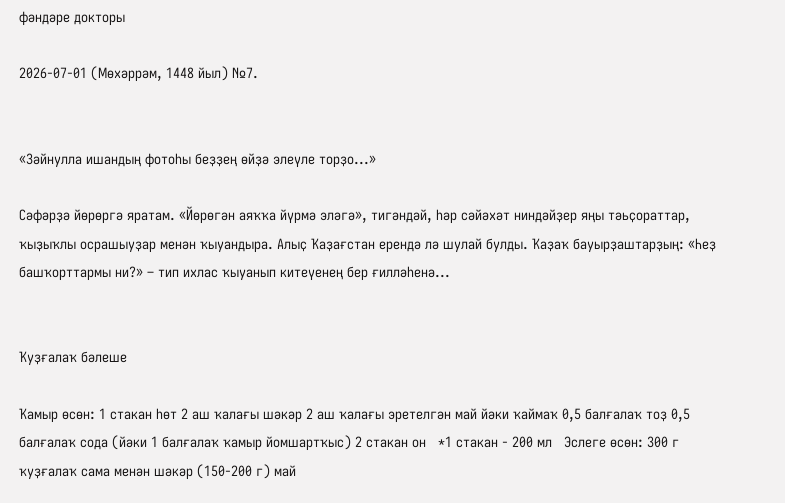фәндәре докторы

2026-07-01 (Мөхәррәм, 1448 йыл) №7.


«Зәйнулла ишандың фотоһы беҙҙең өйҙә элеүле торҙо...»

Сәфәрҙә йөрөргә яратам. «Йөрөгән аяҡҡа йүрмә эләгә», тигәндәй, һәр сәйәхәт ниндәйҙер яңы тәьҫораттар, ҡыҙыҡлы осрашыуҙар менән ҡыуандыра. Алыҫ Ҡаҙағстан ерендә лә шулай булды. Ҡаҙаҡ бауырҙаштарҙың: «Һеҙ башҡорттармы ни?» – тип ихлас ҡыуанып китеүенең бер ғилләһенә...


Ҡуҙғалаҡ бәлеше

Ҡамыр өсөн: 1 стакан һөт 2 аш ҡалағы шәкәр 2 аш ҡалағы эретелгән май йәки ҡаймаҡ 0,5 балғалаҡ тоҙ 0,5 балғалаҡ сода (йәки 1 балғалаҡ ҡамыр йомшартҡыс) 2 стакан он   *1 стакан - 200 мл   Эслеге өсөн: 300 г ҡуҙғалаҡ сама менән шәкәр (150-200 г) май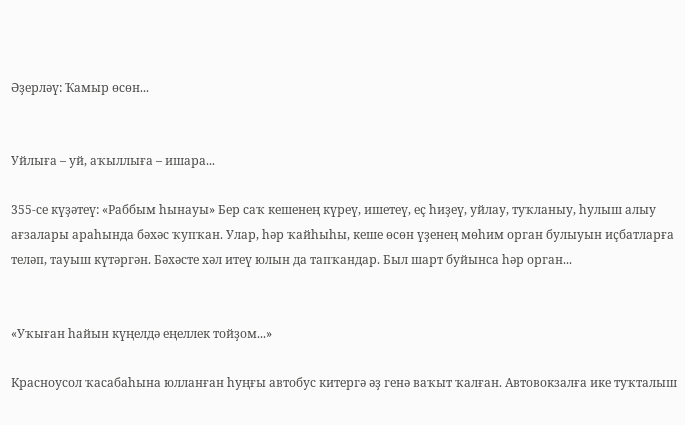Әҙерләү: Ҡамыр өсөн...


Уйлыға – уй, аҡыллыға – ишара...

355-се күҙәтеү: «Раббым һынауы» Бер саҡ кешенең күреү, ишетеү, еҫ һиҙеү, уйлау, туҡланыу, һулыш алыу ағзалары араһында бәхәс ҡупҡан. Улар, һәр ҡайһыһы, кеше өсөн үҙенең мөһим орган булыуын иҫбатларға теләп, тауыш күтәргән. Бәхәсте хәл итеү юлын да тапҡандар. Был шарт буйынса һәр орган...


«Уҡыған һайын күңелдә еңеллек тойҙом...»

Красноусол ҡасабаһына юлланған һуңғы автобус китергә әҙ генә ваҡыт ҡалған. Автовокзалға ике туҡталыш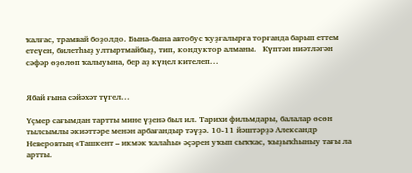ҡалғас, трамвай боҙолдо. Бына-бына автобус ҡуҙғалырға торғанда барып еттем етеүен, билетһыҙ ултыртмайбыҙ, тип, кондуктор алманы.   Күптән ниәтләгән сәфәр өҙөлөп ҡалыуына, бер аҙ күңел кителеп...


Ябай ғына сәйәхәт түгел...

Үҫмер сағымдан тартты мине үҙенә был ил. Тарихи фильмдары, балалар өсөн тылсымлы әкиәттәре менән арбағандыр тәүҙә. 10-11 йәштәрҙә Александр Неверовтың «Ташкент – икмәк ҡалаһы» әҫәрен уҡып сыҡҡас, ҡыҙыҡһыныу тағы ла артты.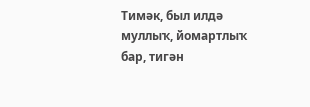Тимәк, был илдә муллыҡ, йомартлыҡ бар, тигән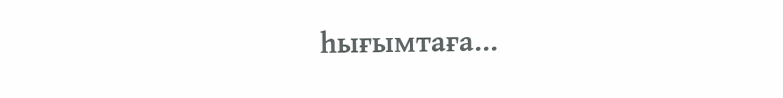һығымтаға...